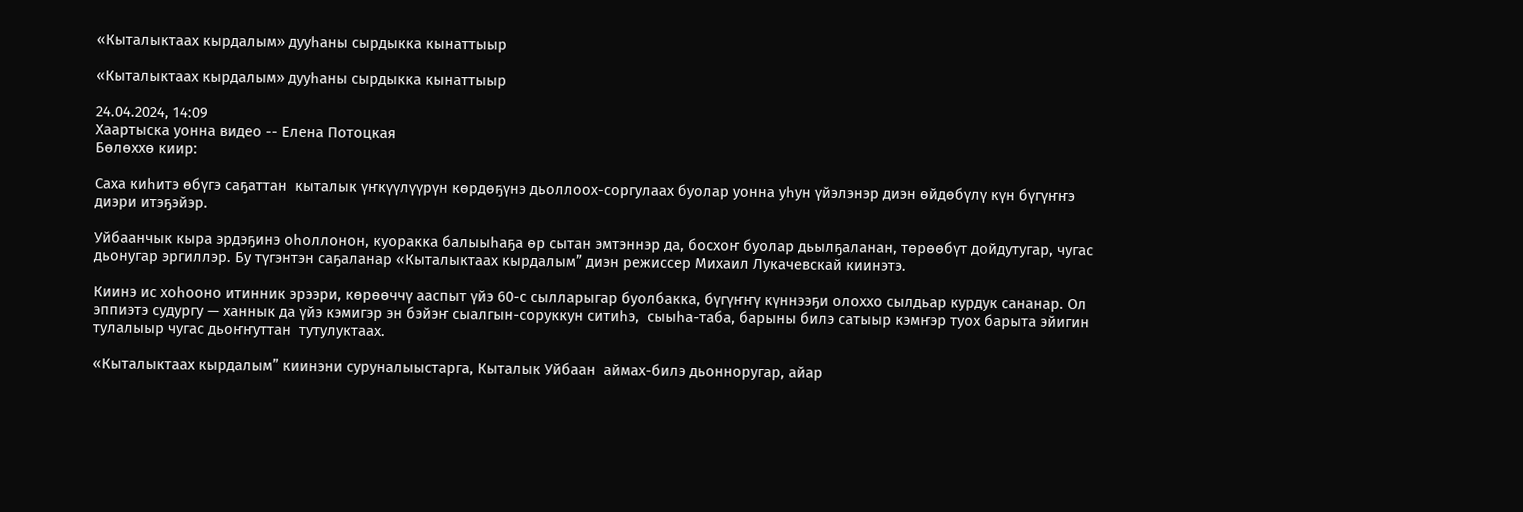«Кыталыктаах кырдалым» дууһаны сырдыкка кынаттыыр

«Кыталыктаах кырдалым» дууһаны сырдыкка кынаттыыр

24.04.2024, 14:09
Хаартыска уонна видео -- Елена Потоцкая
Бөлөххө киир:

Саха киһитэ өбүгэ саҕаттан  кыталык үҥкүүлүүрүн көрдөҕүнэ дьоллоох-соргулаах буолар уонна уһун үйэлэнэр диэн өйдөбүлү күн бүгүҥҥэ диэри итэҕэйэр.

Уйбаанчык кыра эрдэҕинэ оһоллонон, куоракка балыыһаҕа өр сытан эмтэннэр да, босхоҥ буолар дьылҕаланан, төрөөбүт дойдутугар, чугас дьонугар эргиллэр. Бу түгэнтэн саҕаланар «Кыталыктаах кырдалым” диэн режиссер Михаил Лукачевскай киинэтэ.

Киинэ ис хоһооно итинник эрээри, көрөөччү ааспыт үйэ 60-с сылларыгар буолбакка, бүгүҥҥү күннээҕи олоххо сылдьар курдук сананар. Ол эппиэтэ судургу — ханнык да үйэ кэмигэр эн бэйэҥ сыалгын-соруккун ситиһэ,  сыыһа-таба, барыны билэ сатыыр кэмҥэр туох барыта эйигин тулалыыр чугас дьоҥҥуттан  тутулуктаах.

«Кыталыктаах кырдалым” киинэни суруналыыстарга, Кыталык Уйбаан  аймах-билэ дьонноругар, айар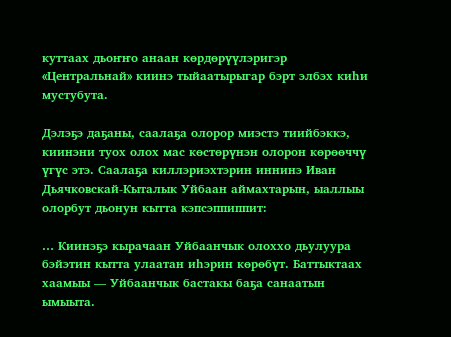куттаах дьоҥҥо анаан көрдөрүүлэригэр «Центральнай» киинэ тыйаатырыгар бэрт элбэх киһи мустубута.

Дэлэҕэ даҕаны, саалаҕа олорор миэстэ тиийбэккэ, киинэни туох олох мас көстөрүнэн олорон көрөөччү үгүс этэ. Саалаҕа киллэриэхтэрин иннинэ Иван Дьячковскай-Кыталык Уйбаан аймахтарын, ыаллыы олорбут дьонун кытта кэпсэппиппит:

… Киинэҕэ кырачаан Уйбаанчык олоххо дьулуура бэйэтин кытта улаатан иһэрин көрөбүт. Баттыктаах хаамыы — Уйбаанчык бастакы баҕа санаатын ымыыта.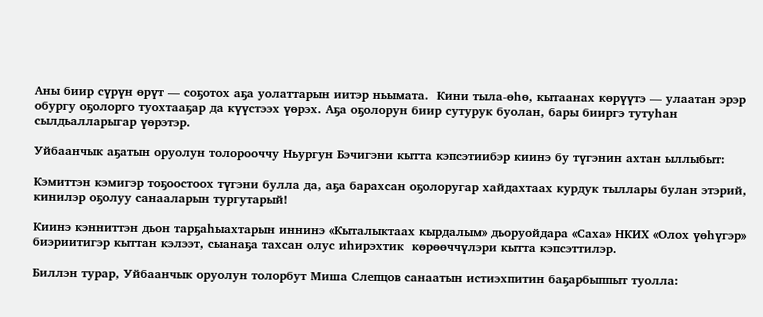Аны биир сүрүн өрүт — соҕотох аҕа уолаттарын иитэр ньымата.  Кини тыла-өһө, кытаанах көрүүтэ — улаатан эрэр обургу оҕолорго туохтааҕар да күүстээх үөрэх. Аҕа оҕолорун биир сутурук буолан, бары бииргэ тутуһан сылдьалларыгар үөрэтэр.

Уйбаанчык аҕатын оруолун толорооччу Ньургун Бэчигэни кытта кэпсэтиибэр киинэ бу түгэнин ахтан ыллыбыт:

Кэмиттэн кэмигэр тоҕоостоох түгэни булла да, аҕа барахсан оҕолоругар хайдахтаах курдук тыллары булан этэрий, кинилэр оҕолуу санааларын тургутарый!

Киинэ кэнниттэн дьон тарҕаһыахтарын иннинэ «Кыталыктаах кырдалым» дьоруойдара «Саха» НКИХ «Олох үөһүгэр» биэриитигэр кыттан кэлээт, сыанаҕа тахсан олус иһирэхтик  көрөөччүлэри кытта кэпсэттилэр.

Биллэн турар, Уйбаанчык оруолун толорбут Миша Слепцов санаатын истиэхпитин баҕарбыппыт туолла: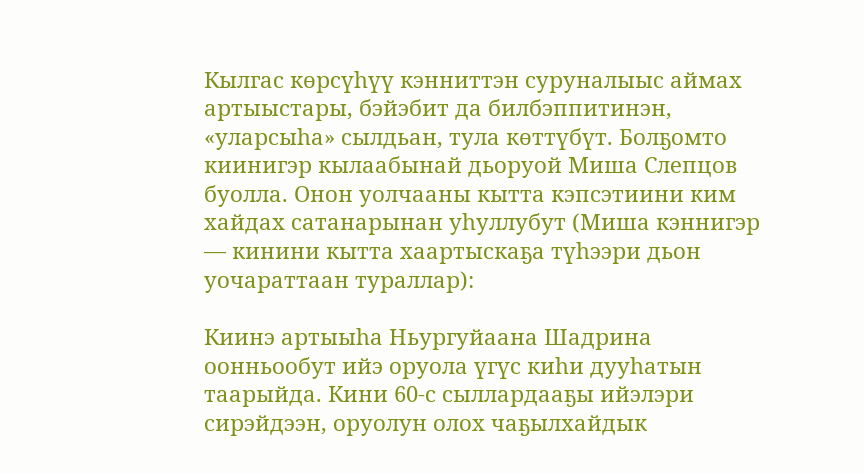Кылгас көрсүһүү кэнниттэн суруналыыс аймах артыыстары, бэйэбит да билбэппитинэн, «уларсыһа» сылдьан, тула көттүбүт. Болҕомто киинигэр кылаабынай дьоруой Миша Слепцов буолла. Онон уолчааны кытта кэпсэтиини ким хайдах сатанарынан уһуллубут (Миша кэннигэр — кинини кытта хаартыскаҕа түһээри дьон уочараттаан тураллар):

Киинэ артыыһа Ньургуйаана Шадрина оонньообут ийэ оруола үгүс киһи дууһатын таарыйда. Кини 60-с сыллардааҕы ийэлэри сирэйдээн, оруолун олох чаҕылхайдык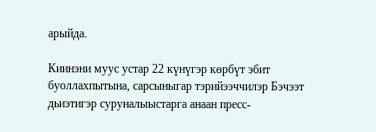арыйда.

Киинэни муус устар 22 күнүгэр көрбүт эбит буоллахпытына, сарсыныгар тэрийээччилэр Бэчээт дьиэтигэр суруналыыстарга анаан пресс-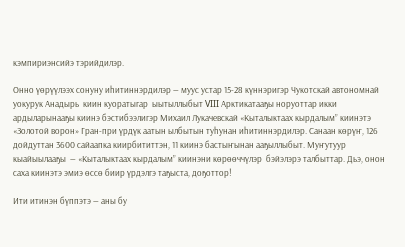кэмпириэнсийэ тэрийдилэр.

Онно үөрүүлээх сонуну иһитиннэрдилэр — муус устар 15-28 күннэригэр Чукотскай автономнай уокурук Анадырь  киин куоратыгар  ыытыллыбыт VIII Арктикатааҕы норуоттар икки ардыларынааҕы киинэ бэстибээлигэр Михаил Лукачевскай «Кыталыктаах кырдалым” киинэтэ «Золотой ворон» Гран-при үрдүк аатын ылбытын туһунан иһитиннэрдилэр. Санаан көрүҥ, 126 дойдуттан 3600 сайаапка киирбититтэн, 11 киинэ бастыҥынан ааҕыллыбыт. Муҥутуур кыайыылааҕы  — «Кыталыктаах кырдалым” киинэни көрөөччүлэр  бэйэлэрэ талбыттар. Дьэ, онон саха киинэтэ эмиэ өссө биир үрдэлгэ таҕыста, доҕоттор!

Ити итинэн бүппэтэ — аны бу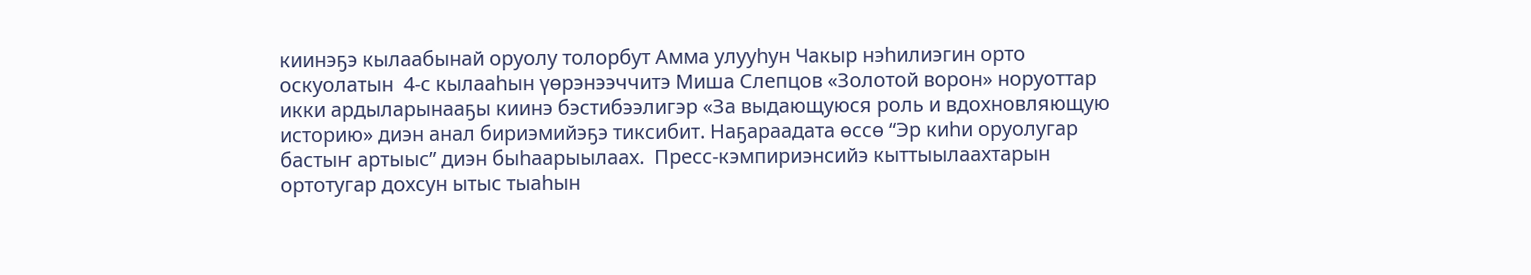киинэҕэ кылаабынай оруолу толорбут Амма улууһун Чакыр нэһилиэгин орто оскуолатын  4-с кылааһын үөрэнээччитэ Миша Слепцов «Золотой ворон» норуоттар икки ардыларынааҕы киинэ бэстибээлигэр «За выдающуюся роль и вдохновляющую историю» диэн анал бириэмийэҕэ тиксибит. Наҕараадата өссө “Эр киһи оруолугар бастыҥ артыыс” диэн быһаарыылаах.  Пресс-кэмпириэнсийэ кыттыылаахтарын ортотугар дохсун ытыс тыаһын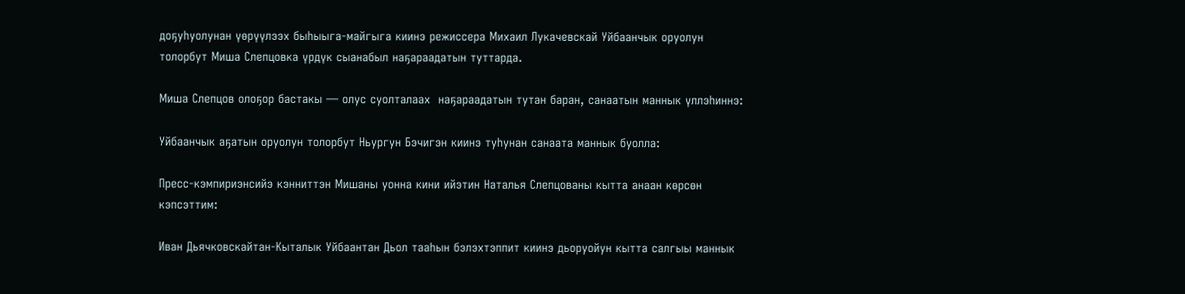доҕуһуолунан үөрүүлээх быһыыга-майгыга киинэ режиссера Михаил Лукачевскай Уйбаанчык оруолун толорбут Миша Слепцовка үрдүк сыанабыл наҕараадатын туттарда.

Миша Слепцов олоҕор бастакы — олус суолталаах  наҕараадатын тутан баран, санаатын маннык үллэһиннэ:

Уйбаанчык аҕатын оруолун толорбут Ньургун Бэчигэн киинэ туһунан санаата маннык буолла:

Пресс-кэмпириэнсийэ кэнниттэн Мишаны уонна кини ийэтин Наталья Слепцованы кытта анаан көрсөн кэпсэттим:

Иван Дьячковскайтан-Кыталык Уйбаантан Дьол тааһын бэлэхтэппит киинэ дьоруойун кытта салгыы маннык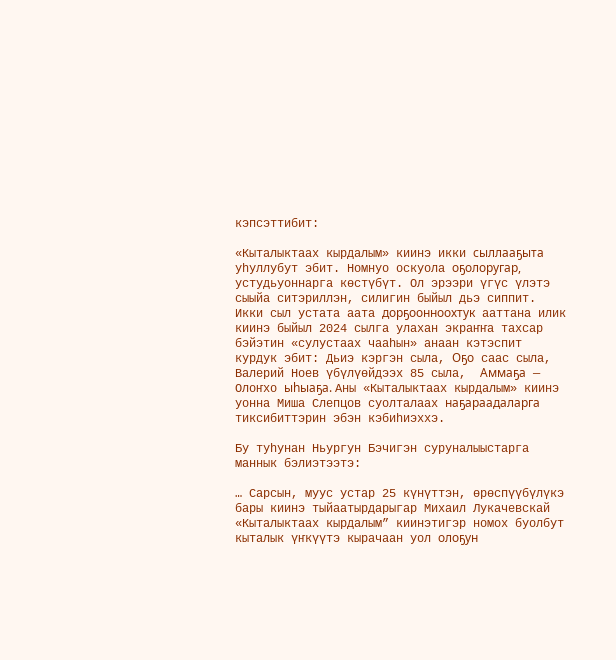кэпсэттибит:

«Кыталыктаах кырдалым» киинэ икки сыллааҕыта уһуллубут эбит. Номнуо оскуола оҕолоругар, устудьуоннарга көстүбүт. Ол эрээри үгүс үлэтэ сыыйа ситэриллэн, силигин быйыл дьэ сиппит. Икки сыл устата аата дорҕоонноохтук ааттана илик киинэ быйыл 2024 сылга улахан экраҥҥа тахсар бэйэтин «сулустаах чааһын» анаан кэтэспит курдук эбит: Дьиэ кэргэн сыла, Оҕо саас сыла, Валерий Ноев үбүлүөйдээх 85 сыла,  Аммаҕа — Олоҥхо ыһыаҕа. Аны «Кыталыктаах кырдалым» киинэ уонна Миша Слепцов суолталаах наҕараадаларга тиксибиттэрин эбэн кэбиһиэххэ.

Бу туһунан Ньургун Бэчигэн суруналыыстарга маннык бэлиэтээтэ:

… Сарсын, муус устар 25 күнүттэн, өрөспүүбүлүкэ бары киинэ тыйаатырдарыгар Михаил Лукачевскай «Кыталыктаах кырдалым” киинэтигэр номох буолбут кыталык үҥкүүтэ кырачаан уол олоҕун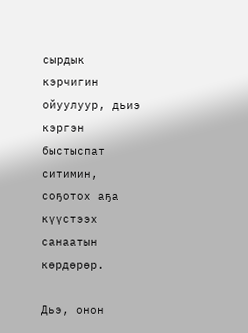сырдык кэрчигин ойуулуур, дьиэ кэргэн быстыспат ситимин, соҕотох аҕа күүстээх санаатын  көрдөрөр.

Дьэ, онон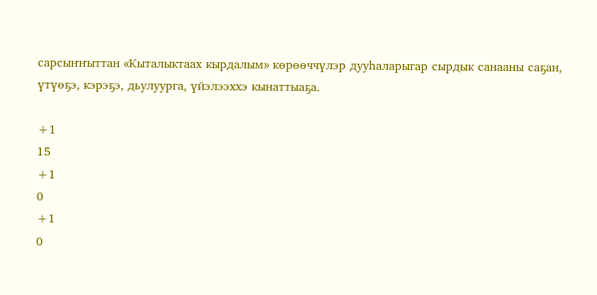сарсыҥҥыттан «Кыталыктаах кырдалым» көрөөччүлэр дууһаларыгар сырдык санааны саҕан, үтүөҕэ, кэрэҕэ, дьулуурга, үйэлээххэ кынаттыаҕа.

+1
15
+1
0
+1
0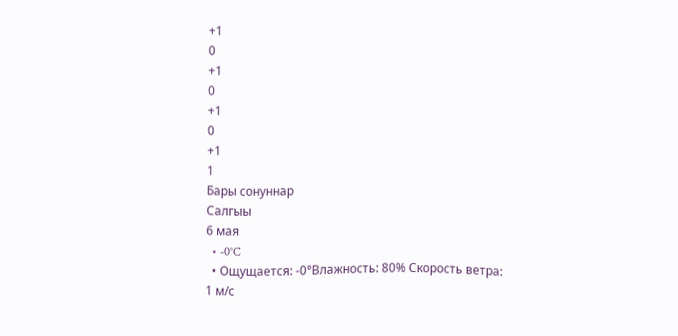+1
0
+1
0
+1
0
+1
1
Бары сонуннар
Салгыы
6 мая
  • -0°C
  • Ощущается: -0°Влажность: 80% Скорость ветра: 1 м/с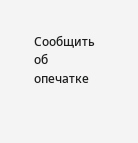Сообщить об опечатке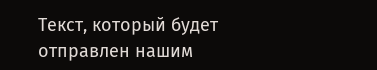Текст, который будет отправлен нашим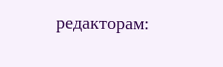редакторам: